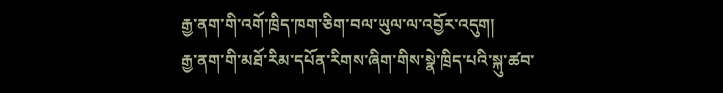རྒྱ་ནག་གི་འགོ་ཁྲིད་ཁག་ཅིག་བལ་ཡུལ་ལ་འབྱོར་འདུག།
རྒྱ་ནག་གི་མཐོ་རིམ་དཔོན་རིགས་ཞིག་གིས་སྣེ་ཁྲིད་པའི་སྐུ་ཚབ་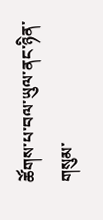ཚོགས་པ་བལ་ཡུལ་ནང་ཉིན་གསུམ་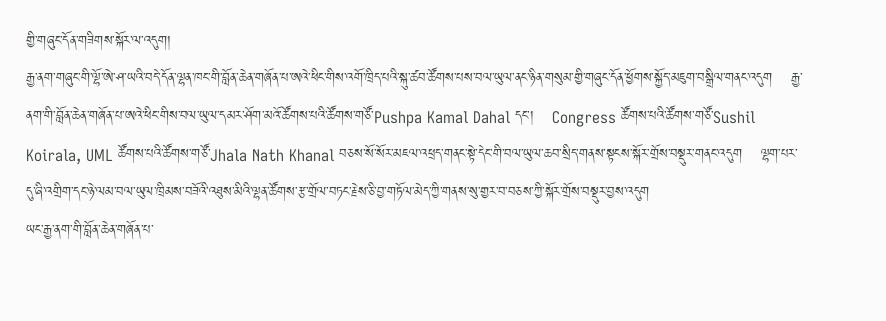གྱི་གཞུང་དོན་གཟིགས་སྐོར་ལ་འདུག།
རྒྱ་ནག་གཞུང་གི་ལྷོ་ཨེ་ཤ་ཡའི་བདེ་དོན་ལྷན་ཁང་གི་བློན་ཆེན་གཞོན་པ་ཨའེ་ཕིང་གིས་འགོ་ཁྲིད་པའི་སྐུ་ཚབ་ཚོགས་པས་བལ་ཡུལ་ནང་ཉིན་གསུམ་གྱི་གཞུང་དོན་ཕྱོགས་སྐྱོད་མཇུག་བསྒྲིལ་གནང་འདུག    རྒྱ་ནག་གི་བློན་ཆེན་གཞོན་པ་ཨའེ་ཕིང་གིས་བལ་ཡུལ་དམར་ཤོག་མའོ་ཚོགས་པའི་ཚོགས་གཙོ་Pushpa Kamal Dahal དང་།    Congress ཚོགས་པའི་ཚོགས་གཙོ་Sushil Koirala, UML ཚོགས་པའི་ཚོགས་གཙོ་Jhala Nath Khanal བཅས་སོ་སོར་མཇལ་འཕྲད་གནང་སྟེ་དེང་གི་བལ་ཡུལ་ཆབ་སྲིད་གནས་སྟངས་སྐོར་གྲོས་བསྡུར་གནང་འདུག    ལྷག་པར་དུ་ཞི་འགྲིག་དང་ཉེ་ལམ་བལ་ཡུལ་ཁྲིམས་བཟོའི་འཐུས་མིའི་ལྷན་ཚོགས་རྩ་གྲོལ་བཏང་རྗེས་ཅི་བྱ་གཏོལ་མེད་ཀྱི་གནས་སུ་གྱར་བ་བཅས་ཀྱི་སྐོར་གྲོས་བསྡུར་བྱས་འདུག
ཡང་རྒྱ་ནག་གི་བློན་ཆེན་གཞོན་པ་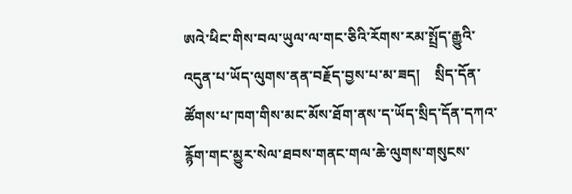ཨའེ་ཕིང་གིས་བལ་ཡུལ་ལ་གང་ཅིའི་རོགས་རམ་སྤྲོད་རྒྱུའི་འདུན་པ་ཡོད་ལུགས་ནན་བརྗོད་བྱས་པ་མ་ཟད།    སྲིད་དོན་ཚོགས་པ་ཁག་གིས་མང་མོས་ཐོག་ནས་ད་ཡོད་སྲིད་དོན་དཀའ་རྙོག་གང་མྱུར་སེལ་ཐབས་གནང་གལ་ཆེ་ལུགས་གསུངས་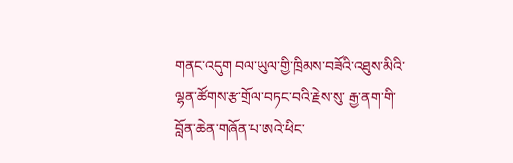གནང་འདུག བལ་ཡུལ་གྱི་ཁྲིམས་བཟོའི་འཐུས་མིའི་ལྷན་ཚོགས་རྩ་གྲོལ་བཏང་བའི་རྗེས་སུ་ རྒྱ་ནག་གི་བློན་ཆེན་གཞོན་པ་ཨའེ་ཕིང་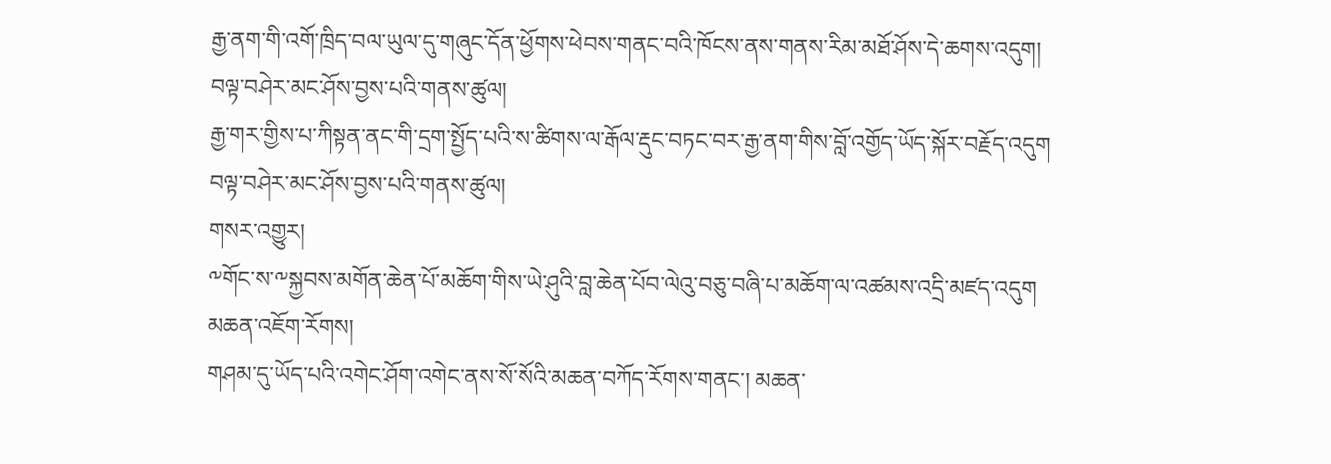རྒྱ་ནག་གི་འགོ་ཁྲིད་བལ་ཡུལ་དུ་གཞུང་དོན་ཕྱོགས་ཕེབས་གནང་བའི་ཁོངས་ནས་གནས་རིམ་མཐོ་ཤོས་དེ་ཆགས་འདུག།
བལྟ་བཤེར་མང་ཤོས་བྱས་པའི་གནས་ཚུལ།
རྒྱ་གར་གྱིས་པ་ཀིསྟན་ནང་གི་དྲག་སྤྱོད་པའི་ས་ཚིགས་ལ་རྒོལ་རྡུང་བཏང་བར་རྒྱ་ནག་གིས་བློ་འགྱོད་ཡོད་སྐོར་བརྗོད་འདུག
བལྟ་བཤེར་མང་ཤོས་བྱས་པའི་གནས་ཚུལ།
གསར་འགྱུར།
༸གོང་ས་༸སྐྱབས་མགོན་ཆེན་པོ་མཆོག་གིས་ཡེ་ཤུའི་བླ་ཆེན་པོབ་ལེའུ་བཅུ་བཞི་པ་མཆོག་ལ་འཚམས་འདྲི་མཛད་འདུག
མཆན་འཇོག་རོགས།
གཤམ་དུ་ཡོད་པའི་འགེང་ཤོག་འགེང་ནས་སོ་སོའི་མཆན་བཀོད་རོགས་གནང་། མཆན་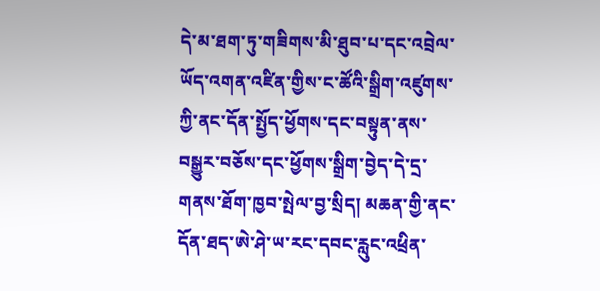དེ་མ་ཐག་ཏུ་གཟིགས་མི་ཐུབ་པ་དང་འབྲེལ་ཡོད་འགན་འཛིན་གྱིས་ང་ཚོའི་སྒྲིག་འཛུགས་ཀྱི་ནང་དོན་སྤྱོད་ཕྱོགས་དང་བསྟུན་ནས་བསྒྱུར་བཅོས་དང་ཕྱོགས་སྒྲིག་བྱེད་དེ་དྲ་གནས་ཐོག་ཁྱབ་སྤེལ་བྱ་སྲིད། མཆན་གྱི་ནང་དོན་ཐད་ཨེ་ཤེ་ཡ་རང་དབང་རླུང་འཕྲིན་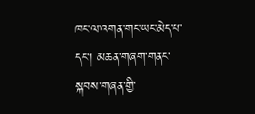ཁང་ལ་འགན་གང་ཡང་མེད་པ་དང་། མཆན་གཞག་གནང་སྐབས་གཞན་གྱི་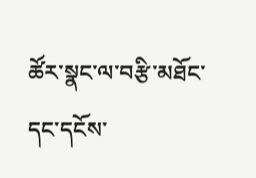ཚོར་སྣང་ལ་བརྩི་མཐོང་དང་དངོས་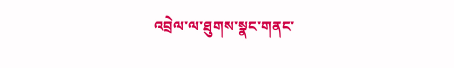འབྲེལ་ལ་ཐུགས་སྣང་གནང་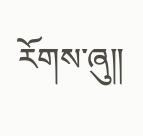རོགས་ཞུ༎